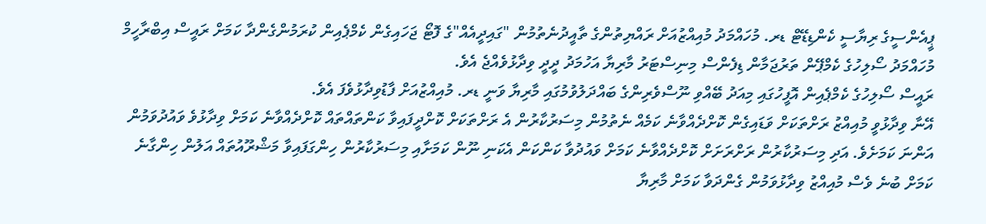ޕީއެންސީގެ ރިޔާސީ ކެންޑިޑޭޓް ޑރ. މުހައްމަދު މުއިއްޒުއަށް ރައްޔިތުންގެ ތާއީދުނެތުމުން "ގައިދީއެއް"ގެ ފޮޓޯ ޖަހައިގެން ކެމްޕެއިން ކުރަމުންގެންދާ ކަމަށް ރައީސް އިބްރާހީމް މުހައްމަދު ސޯލިހުގެ ކެމްޕޭން ތަރުޖަމާން ޑިފެންސް މިނިސްޓަރު މާރިޔާ އަހުމަދު ދީދީ ވިދާޅުވެއްޖެ އެވެ.
ރައީސް ސޯލިހުގެ ކެމްޕެއިން އޮފީހުގައި މިއަދު ބޭއްވި ނޫސްވެރިންގެ ބައްދަލުވުމުގައި މާރިޔާ ވަނީ ޑރ. މުއިއްޒުއަށް ފާޑުވިދާޅުވެފަ އެވެ.
އޭނާ ވިދާޅުވީ މުއިއްޒު ރަށްތަކަށް ވަޑައިގެން ކޮށްދެއްވާނެ ކަމެއް ނެތުމުން މިސަރުކާރުން އެ ރަށްތަކަށް ކޮށްދީފައިވާ ކަންތައްތައް ކޮށްދެއްވާނެ ކަމަށް ވިދާޅުވެ ވައުދުވަމުން އަންނަ ކަމަށެވެ. އަދި މިސަރުކާރުން ރަށްރަށަށް ކޮށްދެއްވާނެ ކަމަށް ވައުދުވާ ކަންކަން އެކަނި ނޫން ކަމަށާއި މިސަރުކާރުން ހިންގަފައިވާ މަޝްރޫއުތައް އަލުން ހިންގާނެ ކަމަށް ބުނެ ވެސް މުއިއްޒު ވިދާޅުވަމުން ގެންދަވާ ކަމަށް މާރިޔާ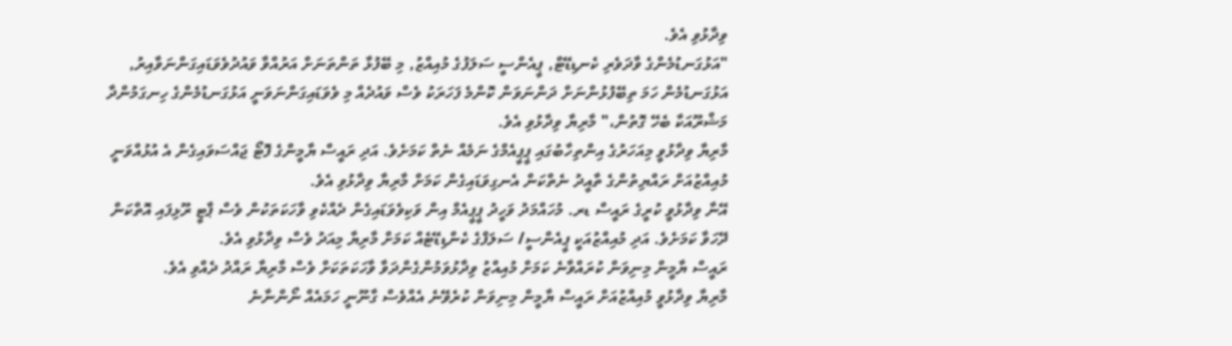ވިދާޅުވި އެވެ.
"އަޅުގަނޑުމެންގެ ވާދަވެރި ކެނޑިޑޭޓް, ޕީއެންސީ ސަލަފުގެ މުއިއްޒު, މި ބޭފުޅާ ތަންތަނަށް އަރުއްވާ ވައުދުވެވަޑައިގަންނަވާއިރު, އަޅުގަނޑުމެން ހަމަ ތިބޭފުޅުންނަށް ދަންނަވަން ކޮންމެ ފަހަރަކު ވެސް ވައުދެއް މި ވެވަޑައިގަންނަވަނީ އަޅުގަނޑުމެންގެ ހިނގަމުންދާ މަޝްރޫއަކާ ބެހޭ ގޮތުން،" މާރިޔާ ވިދާޅުވި އެވެ.
މާރިޔާ ވިދާޅުވީ މިއަހަރުގެ އިންތިހާބުގައި ޕީޕީއެމްގެ ނަމެއް ނެތް ކަމަށެވެ. އަދި ރައީސް ޔާމީންގެ ފޮޓޯ ޖައްސަވައިގެން އެ އުޅުއްވަނީ މުއިއްޒުއަށް ރައްޔިތުންގެ ތާއީދު ނެތްކަން އެނގިވަޑައިގެން ކަމަށް މާރިޔާ ވިދާޅުވި އެވެ.
އޭނާ ވިދާޅުވީ ކުރީގެ ރައީސް ޑރ. މުހައްމަދު ވަހީދު ޕީޕީއެމް އިން ވަކިވެވަޑައިގެން ދެއްކެވި ވާހަކަތަކުން ވެސް ޕާޓީ ރޫޅިފައި އޮތްކަން ދޭހަވާ ކަމަށެވެ. އަދި މުއިއްޒުއަކީ ޕީއެންސީ/ ސަލަފްގެ ކެންޑިޑޭޓެއް ކަމަށް މާރިޔާ މިއަދު ވެސް ވިދާޅުވި އެވެ.
ރައީސް ޔާމީން މިނިވަން ކުރައްވާނެ ކަމަށް މުއިއްޒު ވިދާޅުވަމުންގެންދަވާ ވާހަކަތަކަށް ވެސް މާރިޔާ ރައްދު ދެއްވި އެވެ.
މާރިޔާ ވިދާޅުވީ މުއިއްޒުއަށް ރައީސް ޔާމީން މިނިވަން ކުރެވޭނެ އެއްވެސް ގާނޫނީ ހަމައެއް ނޯންނާނެ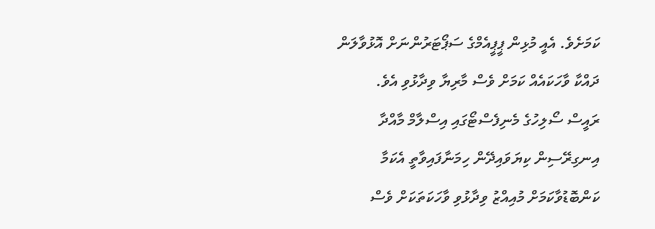ކަމަށެވެ. އެއީ މުޅިން ޕީޕީއެމްގެ ސަޕޯޓަރުންނަށް އޮޅުވާލަން ދައްކާ ވާހަކައެއް ކަމަށް ވެސް މާރިޔާ ވިދާޅުވި އެވެ.
ރައީސް ސޯލިހުގެ މެނިފެސްޓޯގައި އިސްލާމް މާއްދާ އިނގިރޭސިން ކިޔަވައިދޭން ހިމަނާފައިވާތީ އެކަމާ ކަންބޮޑުވާކަމަށް މުއިއްޒު ވިދާޅުވި ވާހަކަތަކަށް ވެސް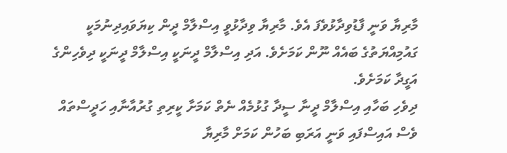މާރިޔާ ވަނީ ފާޑުވިދާޅުވެފަ އެވެ. މާރިޔާ ވިދާޅުވީ އިސްލާމް ދީން ކިޔަވައިދިނުމަކީ ގައުމިއްޔަތުގެ ބައެއް ނޫން ކަމަށެވެ. އަދި އިސްލާމް ދީނަކީ އިސްލާމް ދީނަކީ ދިވެހިންގެ އަގީދާ ކަމަށެވެ.
ދިވެހި ބަހާއި އިސްލާމް ދީނާ ސީދާ ގުޅުމެއް ނެތް ކަމަށާ ކީރިތި ގުރުއާނާއި ހަދީސްތައް ވެސް އައިސްފައި ވަނީ އަރަބި ބަހުން ކަމަށް މާރިޔާ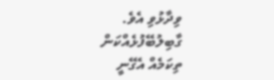ވިދާޅުވި އެވެ.
ގާބިލުބޭފުޅެއްކަން
ތިކަމެއް އެގޭނީ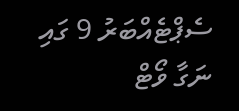ސެޕްޓެއްބަރު 9 ގައި ނަގާ ވޯޓް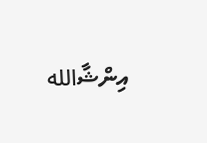އިންޝާالله